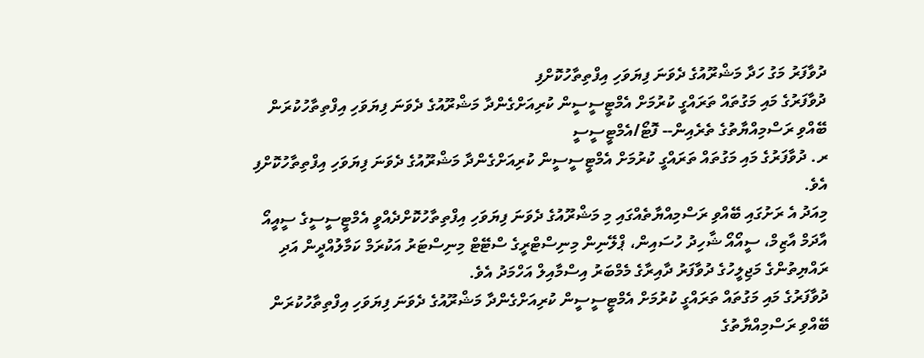ދުވާފަރު މަގު ހަދާ މަޝްރޫއުގެ ދެވަނަ ފިޔަވަހި އިފްތިތާހުކޮށްފި
ދުވާފަރުގެ މައި މަގުތައް ތަރައްގީ ކުރުމަށް އެމްޓީސީސީން ކުރިއަށްގެންދާ މަޝްރޫއުގެ ދެވަނަ ފިޔަވަހި އިފްތިތާހުކުރަން ބޭއްވި ރަސްމިއްޔާތުގެ ތެރެއިން-- ފޮޓޯ/އެމްޓީސީސީ
ރ. ދުވާފަރުގެ މައި މަގުތައް ތަރައްގީ ކުރުމަށް އެމްޓީސީސީން ކުރިއަށްގެންދާ މަޝްރޫއުގެ ދެވަނަ ފިޔަވަހި އިފްތިތާހުކޮށްފި އެވެ.
މިއަދު އެ ރަށުގައި ބޭއްވި ރަސްމިއްޔާތެއްގައި މި މަޝްރޫއުގެ ދެވަނަ ފިޔަވަހި އިފްތިތާހުކޮށްދެއްވީ އެމްޓީސީސީގެ ސީއީއޯ އާދަމް އާޒިމް، ސީއޯއޯ ޝާހިދު ހުސައިން، ޕްލޭނިން މިނިސްޓްރީގެ ސްޓޭޓް މިނިސްޓަރު އަކުރަމް ކަމާލުއްދީން އަދި ރައްޔިތުންގެ މަޖިލީހުގެ ދުވާފަރު ދާއިރާގެ މެމްބަރު އިސްމާއިލް އަހްމަދު އެވެ.
ދުވާފަރުގެ މައި މަގުތައް ތަރައްގީ ކުރުމަށް އެމްޓީސީސީން ކުރިއަށްގެންދާ މަޝްރޫއުގެ ދެވަނަ ފިޔަވަހި އިފްތިތާހުކުރަން ބޭއްވި ރަސްމިއްޔާތުގެ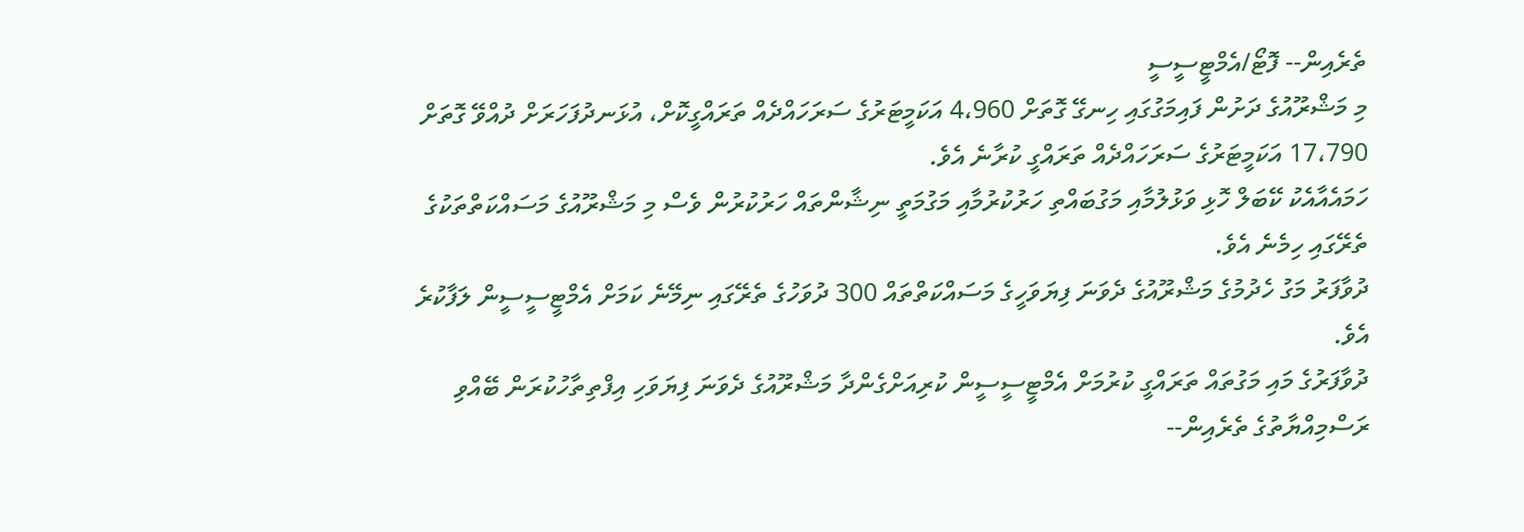ތެރެއިން-- ފޮޓޯ/އެމްޓީސީސީ
މި މަޝްރޫއުގެ ދަށުން ފައިމަގުގައި ހިނގޭ ގޮތަށް 4،960 އަކަމީޓަރުގެ ސަރަހައްދެއް ތަރައްގީކޮށް، އުޅަނދުފަހަރަށް ދުއްވޭ ގޮތަށް 17،790 އަކަމީޓަރުގެ ސަރަހައްދެއް ތަރައްގީ ކުރާނެ އެވެ.
ހަމައެއާއެކު ކޭބަލް ހޮޅި ވަޅުލުމާއި މަގުބައްތި ހަރުކުރުމާއި މަގުމަތީ ނިޝާންތައް ހަރުކުރުން ވެސް މި މަޝްރޫއުގެ މަސައްކަތްތަކުގެ ތެރޭގައި ހިމެނެ އެވެ.
ދުވާފަރު މަގު ހެދުމުގެ މަޝްރޫއުގެ ދެވަނަ ފިޔަވަހީގެ މަސައްކަތްތައް 300 ދުވަހުގެ ތެރޭގައި ނިމޭނެ ކަމަށް އެމްޓީސީސީން ލަފާކުރެ އެވެ.
ދުވާފަރުގެ މައި މަގުތައް ތަރައްގީ ކުރުމަށް އެމްޓީސީސީން ކުރިއަށްގެންދާ މަޝްރޫއުގެ ދެވަނަ ފިޔަވަހި އިފްތިތާހުކުރަން ބޭއްވި ރަސްމިއްޔާތުގެ ތެރެއިން--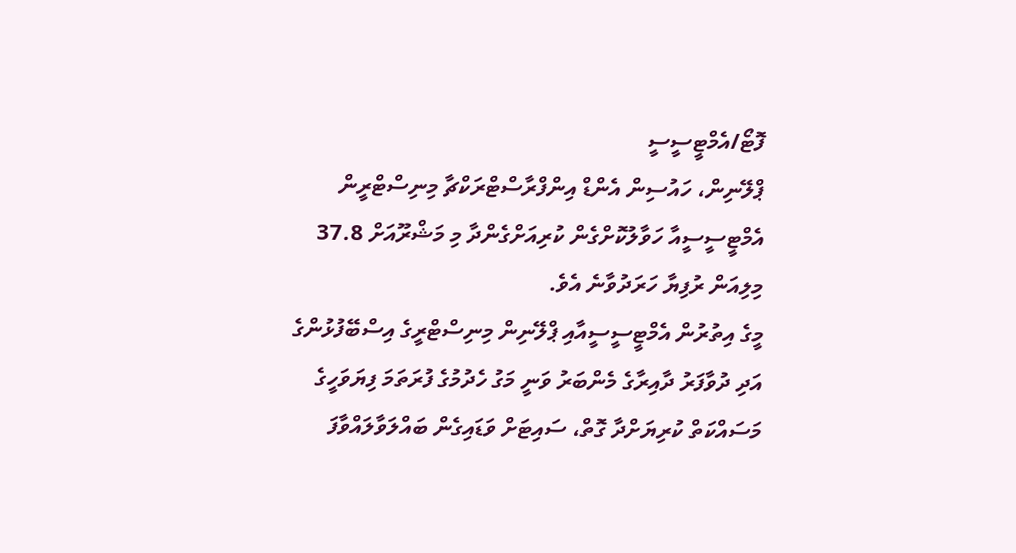ފޮޓޯ/އެމްޓީސީސީ
ޕްލޭނިން، ހައުސިން އެންޑް އިންފްރާސްޓްރަކްޗާ މިނިސްޓްރީން އެމްޓީސީސީއާ ހަވާލުކޮށްގެން ކުރިއަށްގެންދާ މި މަޝްރޫއަށް 37.8 މިލިއަން ރުފިޔާ ހަރަދުވާނެ އެވެ.
މީގެ އިތުރުން އެމްޓީސީސީއާއި ޕްލޭނިން މިނިސްޓްރީގެ އިސްބޭފުޅުންގެ އަދި ދުވާފަރު ދާއިރާގެ މެންބަރު ވަނީ މަގު ހެދުމުގެ ފުރަތަމަ ފިޔަވަހީގެ މަސައްކަތް ކުރިޔަށްދާ ގޮތް، ސައިޓަށް ވަޑައިގެން ބައްލަވާލައްވާފަ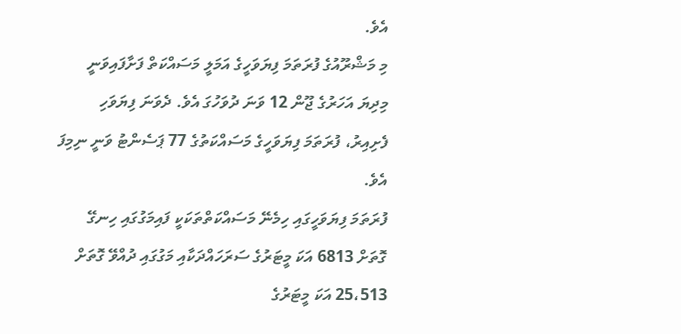އެވެ.
މި މަޝްރޫއުގެ ފުރަތަމަ ފިޔަވަހީގެ އަމަލީ މަސައްކަތް ފަށާފައިވަނީ މިދިޔަ އަހަރުގެ ޖޫން 12 ވަނަ ދުވަހުގަ އެވެ. ދެވަނަ ފިޔަވަހި ފެށިއިރު، ފުރަތަމަ ފިޔަވަހީގެ މަސައްކަތުގެ 77 ޕަސެންޓު ވަނީ ނިމިފަ އެވެ.
ފުރަތަމަ ފިޔަވަހީގައި ހިމެނޭ މަސައްކަތްތަކަކީ ފައިމަގުގައި ހިނގޭ ގޮތަށް 6813 އަކަ މީޓަރުގެ ސަރަހައްދަކާއި މަގުގައި ދުއްވޭ ގޮތަށް 25،513 އަކަ މީޓަރުގެ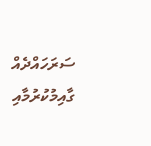ސަރަހައްދެއް ގާއިމުކުރުމާއި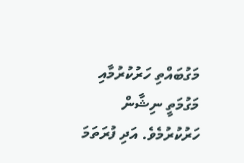މަގުބައްތި ހަރުކުރުމާއި މަގުމަތީ ނިޝާން ހަރުކުރުމެވެ. އަދި ފުރަތަމަ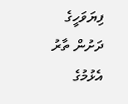ފިޔަވަހީގެ ދަށުން ތާރު އެޅުމުގެ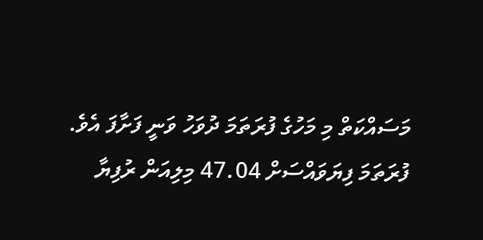މަސައްކަތް މި މަހުގެ ފުރަތަމަ ދުވަހު ވަނީ ފަށާފަ އެވެ.
ފުރަތަމަ ފިޔަވައްސަށް 47.04 މިލިއަން ރުފިޔާ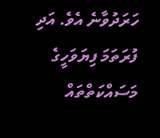ހަރަދުވާނެ އެވެ. އަދި ފުރަތަމަ ފިޔަވަހީގެ މަސައްކަތްތައް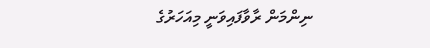ނިންމަން ރާވާފައިވަނީ މިއަހަރުގެ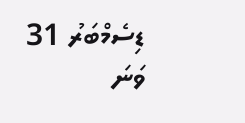ޑިސެމްބަރު 31 ވަނަ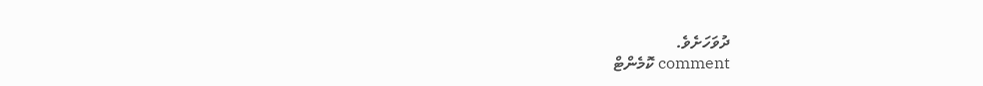ދުވަހަށެވެ.
comment ކޮމެންޓް